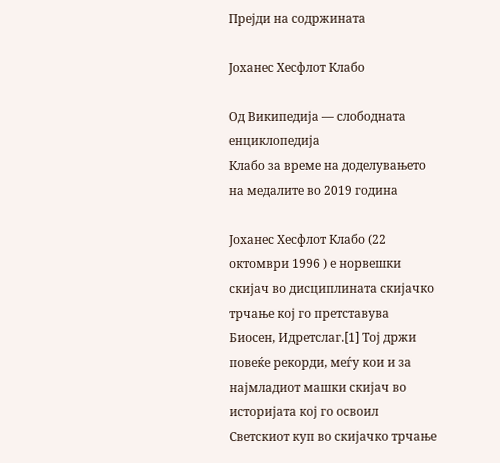Прејди на содржината

Јоханес Хесфлот Клабо

Од Википедија — слободната енциклопедија
Клабо за време на доделувањето на медалите во 2019 година

Јоханес Хесфлот Клабо (22 октомври 1996 ) е норвешки скијач во дисциплината скијачко трчање кој го претставува Биосен, Идретслаг.[1] Тој држи повеќе рекорди, меѓу кои и за најмладиот машки скијач во историјата кој го освоил Светскиот куп во скијачко трчање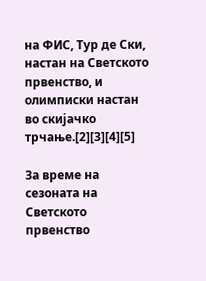на ФИС, Тур де Ски, настан на Светското првенство, и олимписки настан во скијачко трчање.[2][3][4][5]

За време на сезоната на Светското првенство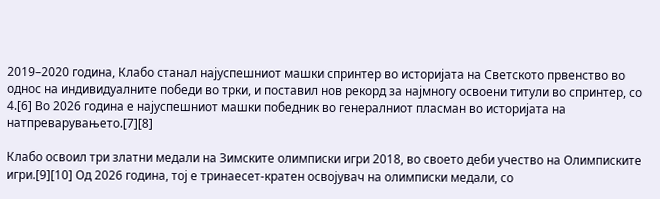2019–2020 година, Клабо станал најуспешниот машки спринтер во историјата на Светското првенство во однос на индивидуалните победи во трки, и поставил нов рекорд за најмногу освоени титули во спринтер, со 4.[6] Во 2026 година е најуспешниот машки победник во генералниот пласман во историјата на натпреварувањето.[7][8]

Клабо освоил три златни медали на Зимските олимписки игри 2018, во своето деби учество на Олимписките игри.[9][10] Од 2026 година, тој е тринаесет-кратен освојувач на олимписки медали, со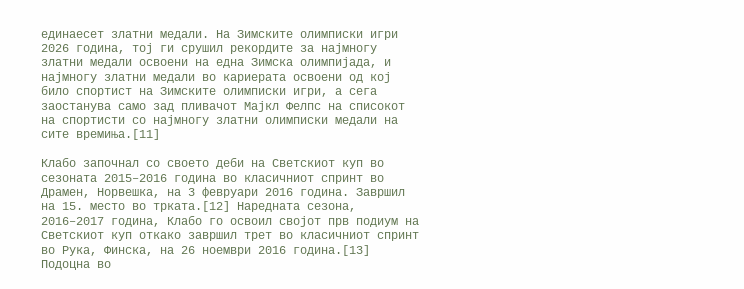единаесет златни медали. На Зимските олимписки игри 2026 година, тој ги срушил рекордите за најмногу златни медали освоени на една Зимска олимпијада, и најмногу златни медали во кариерата освоени од кој било спортист на Зимските олимписки игри, а сега заостанува само зад пливачот Мајкл Фелпс на списокот на спортисти со најмногу златни олимписки медали на сите времиња.[11]

Клабо започнал со своето деби на Светскиот куп во сезоната 2015–2016 година во класичниот спринт во Драмен, Норвешка, на 3 февруари 2016 година. Завршил на 15. место во трката.[12] Наредната сезона, 2016–2017 година, Клабо го освоил својот прв подиум на Светскиот куп откако завршил трет во класичниот спринт во Рука, Финска, на 26 ноември 2016 година.[13] Подоцна во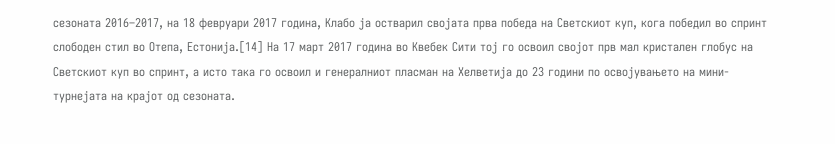сезоната 2016–2017, на 18 февруари 2017 година, Клабо ја остварил својата прва победа на Светскиот куп, кога победил во спринт слободен стил во Отепа, Естонија.[14] На 17 март 2017 година во Квебек Сити тој го освоил својот прв мал кристален глобус на Светскиот куп во спринт, а исто така го освоил и генералниот пласман на Хелветија до 23 години по освојувањето на мини-турнејата на крајот од сезоната.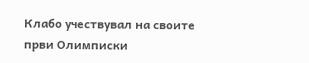Клабо учествувал на своите први Олимписки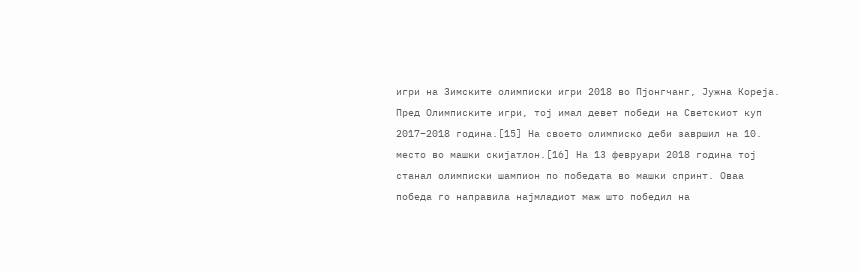игри на Зимските олимписки игри 2018 во Пјонгчанг, Јужна Кореја. Пред Олимписките игри, тој имал девет победи на Светскиот куп 2017–2018 година.[15] На своето олимписко деби завршил на 10. место во машки скијатлон.[16] На 13 февруари 2018 година тој станал олимписки шампион по победата во машки спринт. Оваа победа го направила најмладиот маж што победил на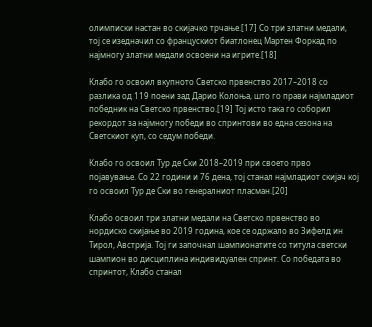олимписки настан во скијачко трчање.[17] Со три златни медали, тој се изедначил со францускиот биатлонец Мартен Форкад по најмногу златни медали освоени на игрите.[18]

Клабо го освоил вкупното Светско првенство 2017–2018 со разлика од 119 поени зад Дарио Колоња, што го прави најмладиот победник на Светско првенство.[19] Тој исто така го соборил рекордот за најмногу победи во спринтови во една сезона на Светскиот куп, со седум победи.

Клабо го освоил Тур де Ски 2018–2019 при своето прво појавување. Со 22 години и 76 дена, тој станал најмладиот скијач кој го освоил Тур де Ски во генералниот пласман.[20]

Клабо освоил три златни медали на Светско првенство во нордиско скијање во 2019 година, кое се одржало во Зифелд ин Тирол, Австрија. Тој ги започнал шампионатите со титула светски шампион во дисциплина индивидуален спринт. Со победата во спринтот, Клабо станал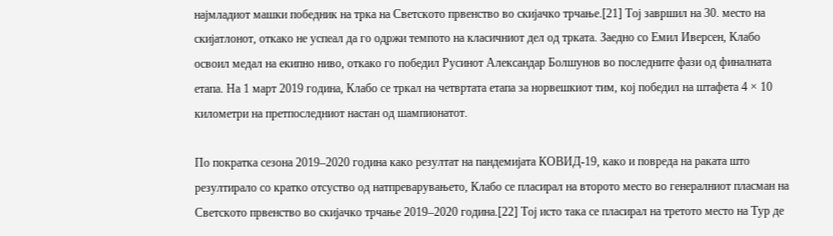најмладиот машки победник на трка на Светското првенство во скијачко трчање.[21] Тој завршил на 30. место на скијатлонот, откако не успеал да го одржи темпото на класичниот дел од трката. Заедно со Емил Иверсен, Клабо освоил медал на екипно ниво, откако го победил Русинот Александар Болшунов во последните фази од финалната етапа. На 1 март 2019 година, Клабо се тркал на четвртата етапа за норвешкиот тим, кој победил на штафета 4 × 10 километри на претпоследниот настан од шампионатот.

По пократка сезона 2019–2020 година како резултат на пандемијата КОВИД-19, како и повреда на раката што резултирало со кратко отсуство од натпреварувањето, Клабо се пласирал на второто место во генералниот пласман на Светското првенство во скијачко трчање 2019–2020 година.[22] Тој исто така се пласирал на третото место на Тур де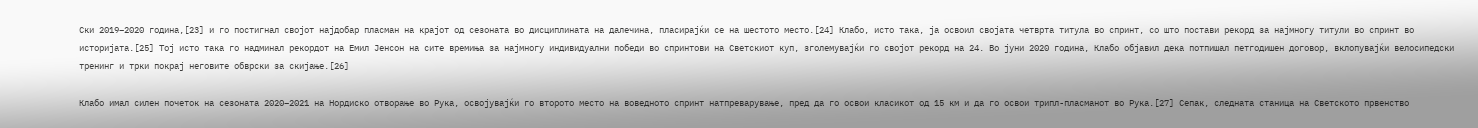Ски 2019–2020 година,[23] и го постигнал својот најдобар пласман на крајот од сезоната во дисциплината на далечина, пласирајќи се на шестото место.[24] Клабо, исто така, ја освоил својата четврта титула во спринт, со што постави рекорд за најмногу титули во спринт во историјата.[25] Тој исто така го надминал рекордот на Емил Јенсон на сите времиња за најмногу индивидуални победи во спринтови на Светскиот куп, зголемувајќи го својот рекорд на 24. Во јуни 2020 година, Клабо објавил дека потпишал петгодишен договор, вклопувајќи велосипедски тренинг и трки покрај неговите обврски за скијање.[26]

Клабо имал силен почеток на сезоната 2020–2021 на Нордиско отворање во Рука, освојувајќи го второто место на воведното спринт натпреварување, пред да го освои класикот од 15 км и да го освои трипл-пласманот во Рука.[27] Сепак, следната станица на Светското првенство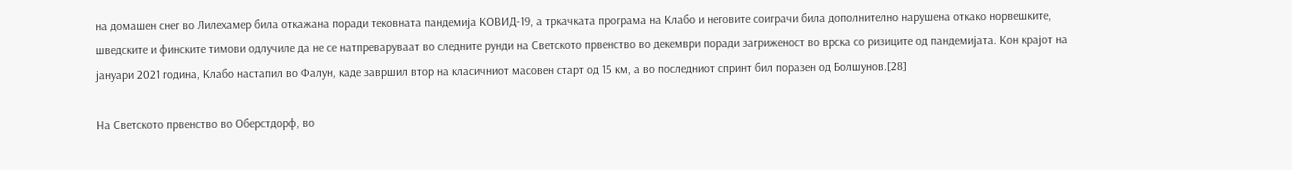на домашен снег во Лилехамер била откажана поради тековната пандемија КОВИД-19, а тркачката програма на Клабо и неговите соиграчи била дополнително нарушена откако норвешките, шведските и финските тимови одлучиле да не се натпреваруваат во следните рунди на Светското првенство во декември поради загриженост во врска со ризиците од пандемијата. Кон крајот на јануари 2021 година, Клабо настапил во Фалун, каде завршил втор на класичниот масовен старт од 15 км, а во последниот спринт бил поразен од Болшунов.[28]

На Светското првенство во Оберстдорф, во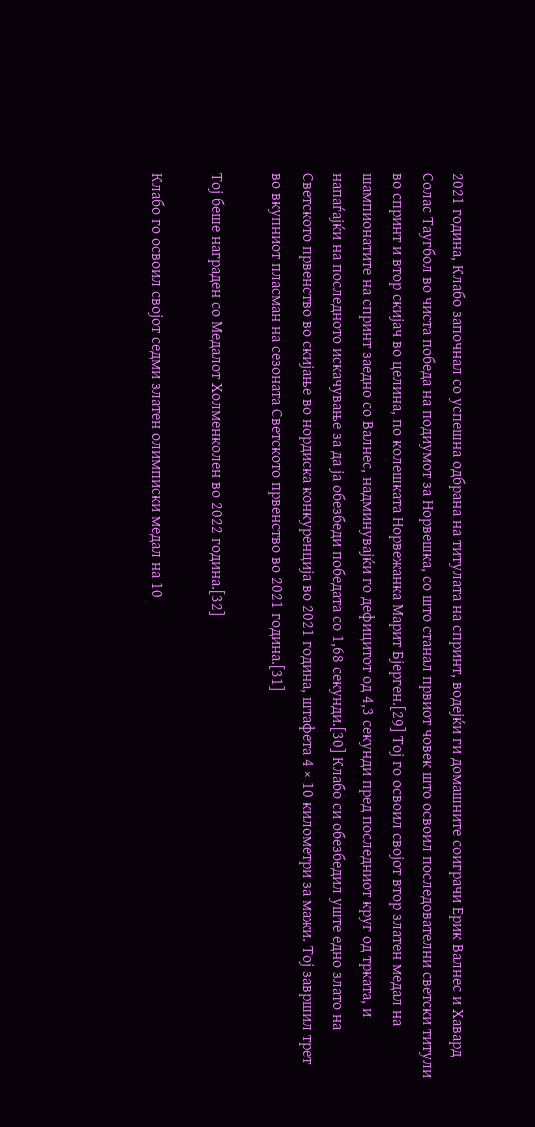2021 година, Клабо започнал со успешна одбрана на титулата на спринт, водејќи ги домашните соиграчи Ерик Валнес и Хавард Солас Таугбол во чиста победа на подиумот за Норвешка, со што станал првиот човек што освоил последователни светски титули во спринт и втор скијач во целина, по колешката Норвежанка Марит Бјерген.[29] Тој го освоил својот втор златен медал на шампионатите на спринт заедно со Валнес, надминувајќи го дефицитот од 4,3 секунди пред последниот круг од трката, и напаѓајќи на последното искачување за да ја обезбеди победата со 1,68 секунди.[30] Клабо си обезбедил уште едно злато на Светското првенство во скијање во нордиска конкуренција во 2021 година, штафета 4 × 10 километри за мажи. Тој завршил трет во вкупниот пласман на сезоната Светското првенство во 2021 година.[31]

Тој беше награден со Медалот Холменколен во 2022 година.[32]

Клабо го освоил својот седми златен олимписки медал на 10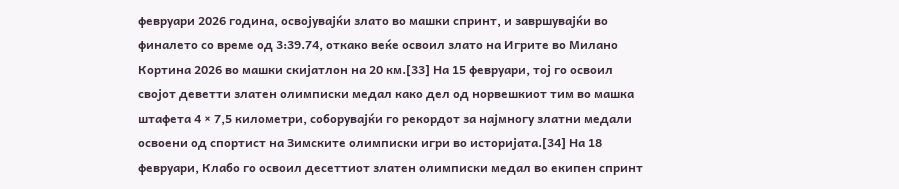февруари 2026 година, освојувајќи злато во машки спринт, и завршувајќи во финалето со време од 3:39.74, откако веќе освоил злато на Игрите во Милано Кортина 2026 во машки скијатлон на 20 км.[33] На 15 февруари, тој го освоил својот деветти златен олимписки медал како дел од норвешкиот тим во машка штафета 4 × 7,5 километри, соборувајќи го рекордот за најмногу златни медали освоени од спортист на Зимските олимписки игри во историјата.[34] На 18 февруари, Клабо го освоил десеттиот златен олимписки медал во екипен спринт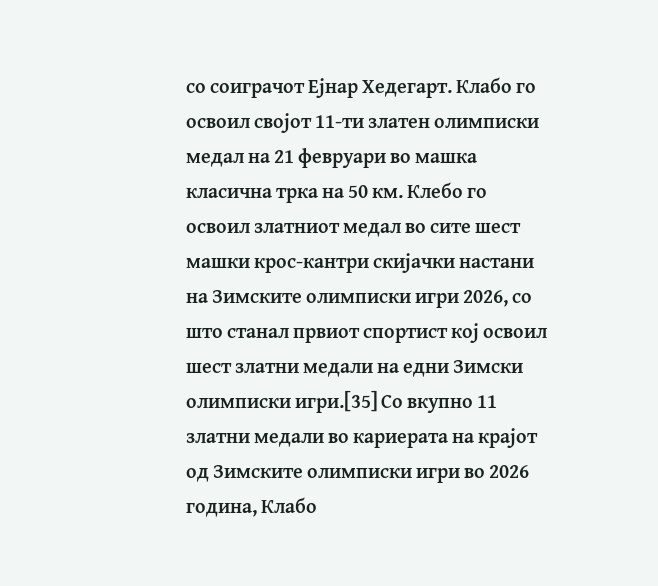со соиграчот Ејнар Хедегарт. Клабо го освоил својот 11-ти златен олимписки медал на 21 февруари во машка класична трка на 50 км. Клебо го освоил златниот медал во сите шест машки крос-кантри скијачки настани на Зимските олимписки игри 2026, со што станал првиот спортист кој освоил шест златни медали на едни Зимски олимписки игри.[35] Со вкупно 11 златни медали во кариерата на крајот од Зимските олимписки игри во 2026 година, Клабо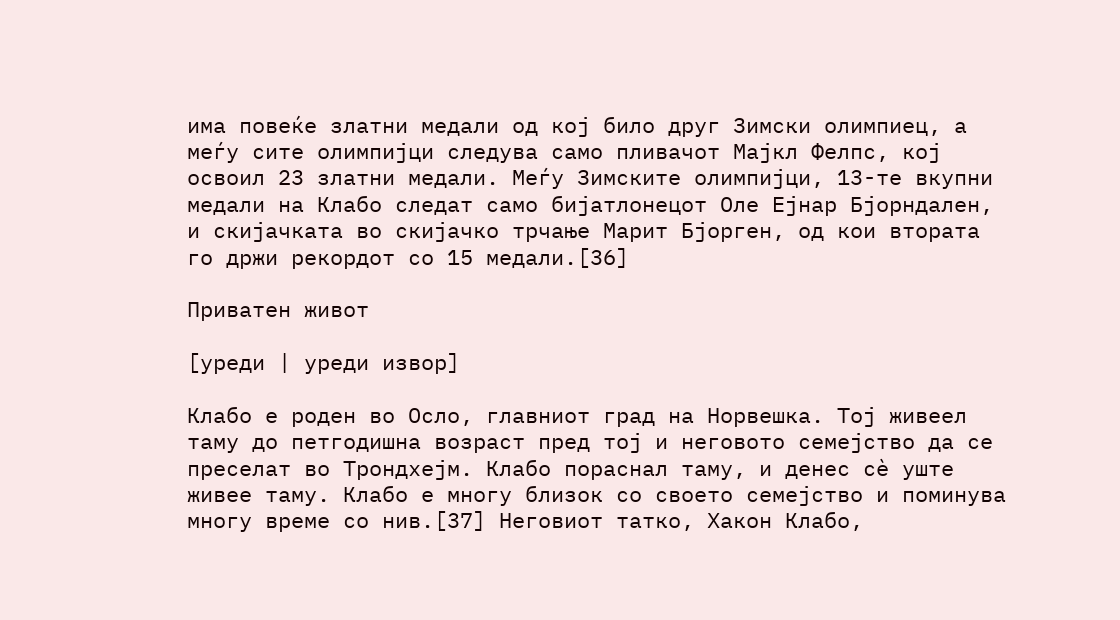има повеќе златни медали од кој било друг Зимски олимпиец, а меѓу сите олимпијци следува само пливачот Мајкл Фелпс, кој освоил 23 златни медали. Меѓу Зимските олимпијци, 13-те вкупни медали на Клабо следат само бијатлонецот Оле Ејнар Бјорндален, и скијачката во скијачко трчање Марит Бјорген, од кои втората го држи рекордот со 15 медали.[36]

Приватен живот

[уреди | уреди извор]

Клабо е роден во Осло, главниот град на Норвешка. Тој живеел таму до петгодишна возраст пред тој и неговото семејство да се преселат во Трондхејм. Клабо пораснал таму, и денес сè уште живее таму. Клабо е многу близок со своето семејство и поминува многу време со нив.[37] Неговиот татко, Хакон Клабо,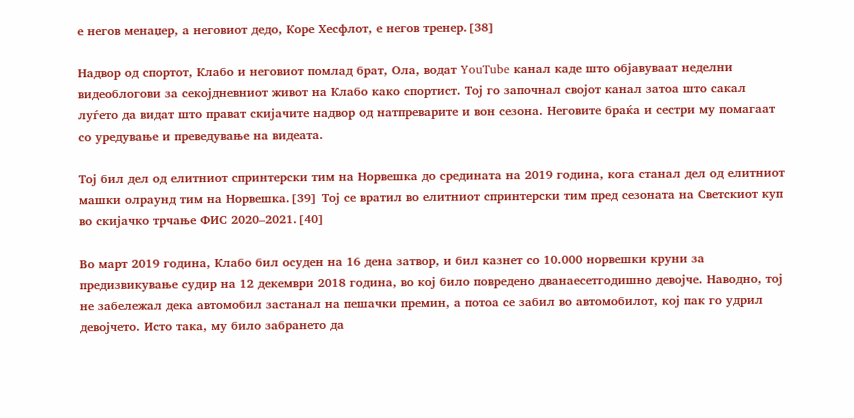е негов менаџер, а неговиот дедо, Коре Хесфлот, е негов тренер.[38]

Надвор од спортот, Клабо и неговиот помлад брат, Ола, водат YouTube канал каде што објавуваат неделни видеоблогови за секојдневниот живот на Клабо како спортист. Тој го започнал својот канал затоа што сакал луѓето да видат што прават скијачите надвор од натпреварите и вон сезона. Неговите браќа и сестри му помагаат со уредување и преведување на видеата.

Тој бил дел од елитниот спринтерски тим на Норвешка до средината на 2019 година, кога станал дел од елитниот машки олраунд тим на Норвешка.[39] Тој се вратил во елитниот спринтерски тим пред сезоната на Светскиот куп во скијачко трчање ФИС 2020–2021.[40]

Во март 2019 година, Клабо бил осуден на 16 дена затвор, и бил казнет со 10.000 норвешки круни за предизвикување судир на 12 декември 2018 година, во кој било повредено дванаесетгодишно девојче. Наводно, тој не забележал дека автомобил застанал на пешачки премин, а потоа се забил во автомобилот, кој пак го удрил девојчето. Исто така, му било забрането да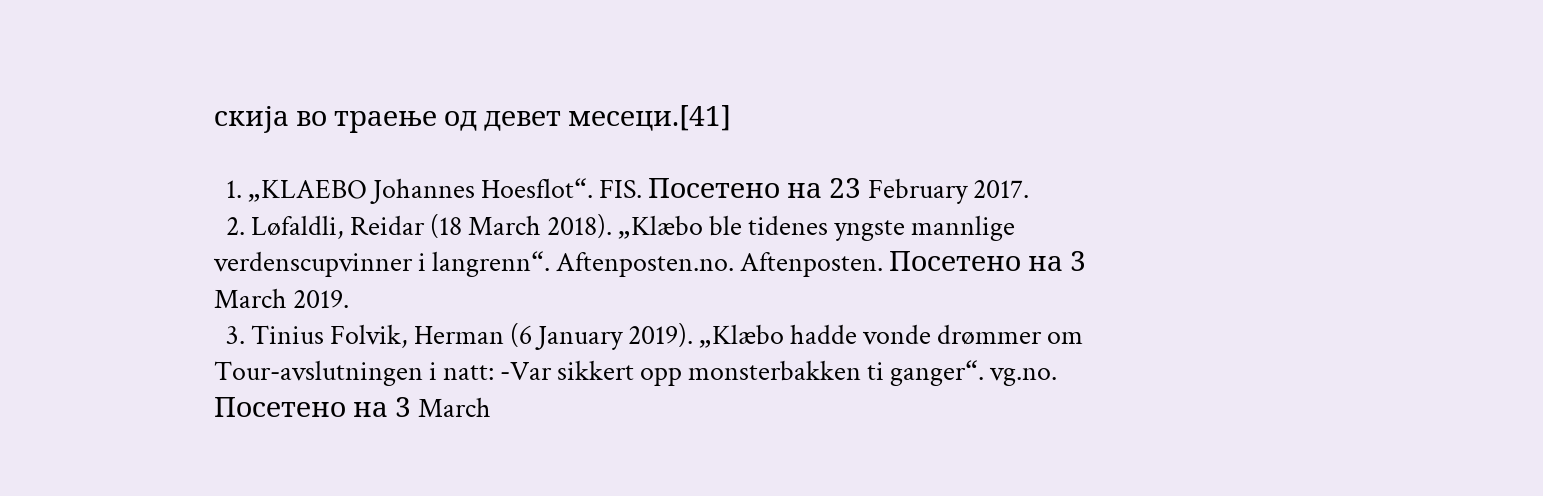скија во траење од девет месеци.[41]

  1. „KLAEBO Johannes Hoesflot“. FIS. Посетено на 23 February 2017.
  2. Løfaldli, Reidar (18 March 2018). „Klæbo ble tidenes yngste mannlige verdenscupvinner i langrenn“. Aftenposten.no. Aftenposten. Посетено на 3 March 2019.
  3. Tinius Folvik, Herman (6 January 2019). „Klæbo hadde vonde drømmer om Tour-avslutningen i natt: -Var sikkert opp monsterbakken ti ganger“. vg.no. Посетено на 3 March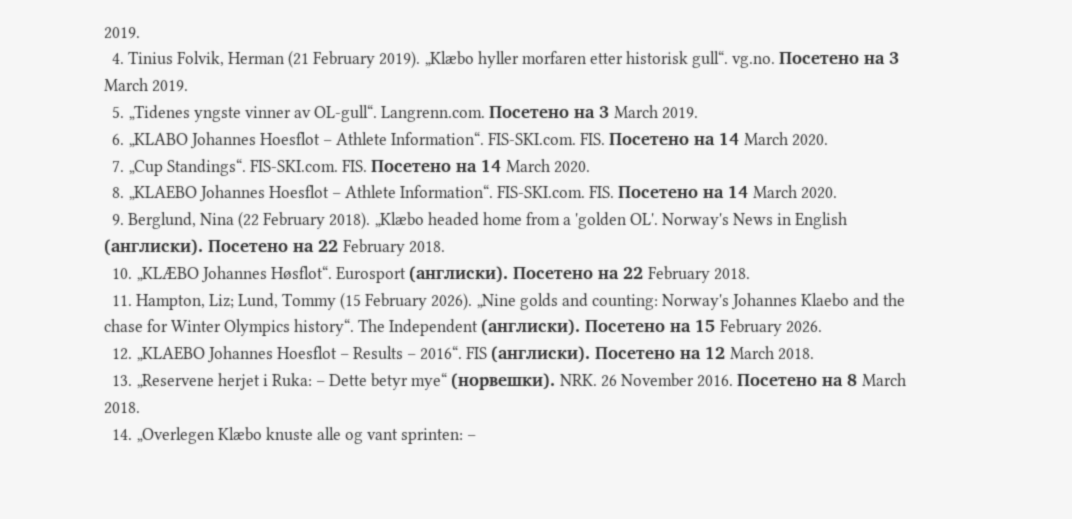2019.
  4. Tinius Folvik, Herman (21 February 2019). „Klæbo hyller morfaren etter historisk gull“. vg.no. Посетено на 3 March 2019.
  5. „Tidenes yngste vinner av OL-gull“. Langrenn.com. Посетено на 3 March 2019.
  6. „KLABO Johannes Hoesflot – Athlete Information“. FIS-SKI.com. FIS. Посетено на 14 March 2020.
  7. „Cup Standings“. FIS-SKI.com. FIS. Посетено на 14 March 2020.
  8. „KLAEBO Johannes Hoesflot – Athlete Information“. FIS-SKI.com. FIS. Посетено на 14 March 2020.
  9. Berglund, Nina (22 February 2018). „Klæbo headed home from a 'golden OL'. Norway's News in English (англиски). Посетено на 22 February 2018.
  10. „KLÆBO Johannes Høsflot“. Eurosport (англиски). Посетено на 22 February 2018.
  11. Hampton, Liz; Lund, Tommy (15 February 2026). „Nine golds and counting: Norway's Johannes Klaebo and the chase for Winter Olympics history“. The Independent (англиски). Посетено на 15 February 2026.
  12. „KLAEBO Johannes Hoesflot – Results – 2016“. FIS (англиски). Посетено на 12 March 2018.
  13. „Reservene herjet i Ruka: – Dette betyr mye“ (норвешки). NRK. 26 November 2016. Посетено на 8 March 2018.
  14. „Overlegen Klæbo knuste alle og vant sprinten: –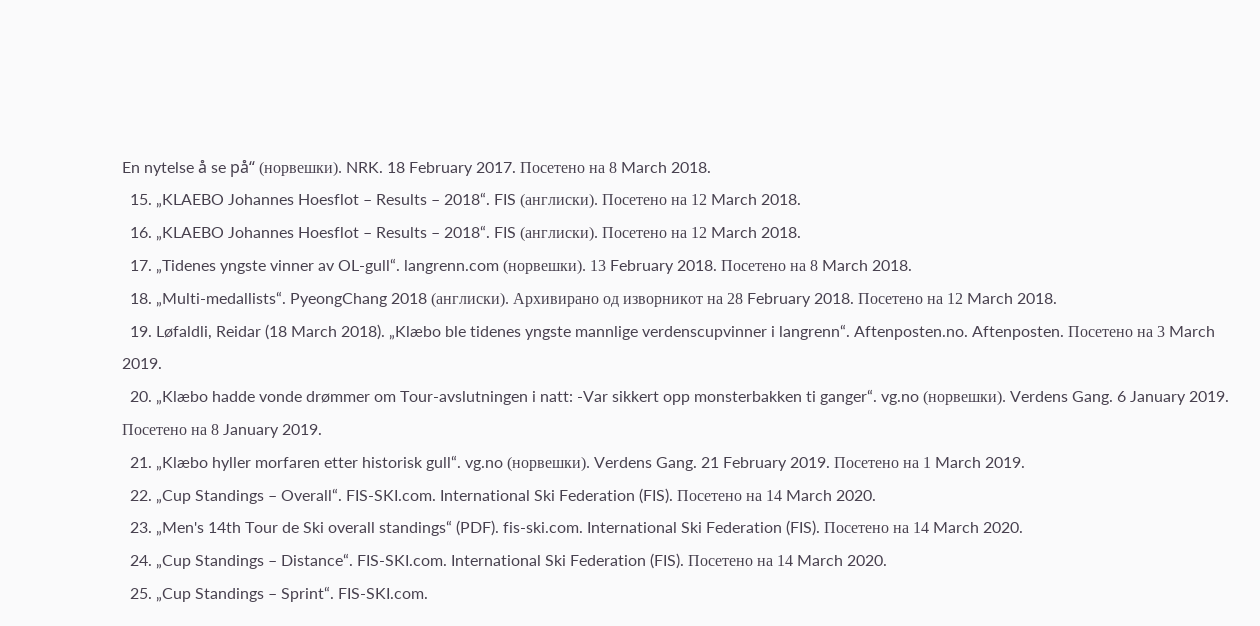En nytelse å se på“ (норвешки). NRK. 18 February 2017. Посетено на 8 March 2018.
  15. „KLAEBO Johannes Hoesflot – Results – 2018“. FIS (англиски). Посетено на 12 March 2018.
  16. „KLAEBO Johannes Hoesflot – Results – 2018“. FIS (англиски). Посетено на 12 March 2018.
  17. „Tidenes yngste vinner av OL-gull“. langrenn.com (норвешки). 13 February 2018. Посетено на 8 March 2018.
  18. „Multi-medallists“. PyeongChang 2018 (англиски). Архивирано од изворникот на 28 February 2018. Посетено на 12 March 2018.
  19. Løfaldli, Reidar (18 March 2018). „Klæbo ble tidenes yngste mannlige verdenscupvinner i langrenn“. Aftenposten.no. Aftenposten. Посетено на 3 March 2019.
  20. „Klæbo hadde vonde drømmer om Tour-avslutningen i natt: -Var sikkert opp monsterbakken ti ganger“. vg.no (норвешки). Verdens Gang. 6 January 2019. Посетено на 8 January 2019.
  21. „Klæbo hyller morfaren etter historisk gull“. vg.no (норвешки). Verdens Gang. 21 February 2019. Посетено на 1 March 2019.
  22. „Cup Standings – Overall“. FIS-SKI.com. International Ski Federation (FIS). Посетено на 14 March 2020.
  23. „Men's 14th Tour de Ski overall standings“ (PDF). fis-ski.com. International Ski Federation (FIS). Посетено на 14 March 2020.
  24. „Cup Standings – Distance“. FIS-SKI.com. International Ski Federation (FIS). Посетено на 14 March 2020.
  25. „Cup Standings – Sprint“. FIS-SKI.com.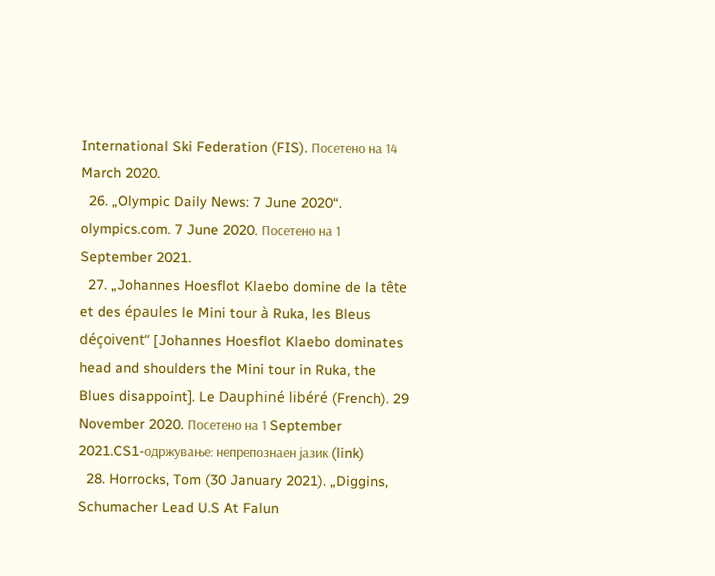International Ski Federation (FIS). Посетено на 14 March 2020.
  26. „Olympic Daily News: 7 June 2020“. olympics.com. 7 June 2020. Посетено на 1 September 2021.
  27. „Johannes Hoesflot Klaebo domine de la tête et des épaules le Mini tour à Ruka, les Bleus déçoivent“ [Johannes Hoesflot Klaebo dominates head and shoulders the Mini tour in Ruka, the Blues disappoint]. Le Dauphiné libéré (French). 29 November 2020. Посетено на 1 September 2021.CS1-одржување: непрепознаен јазик (link)
  28. Horrocks, Tom (30 January 2021). „Diggins, Schumacher Lead U.S At Falun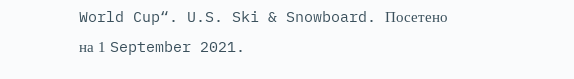World Cup“. U.S. Ski & Snowboard. Посетено на 1 September 2021.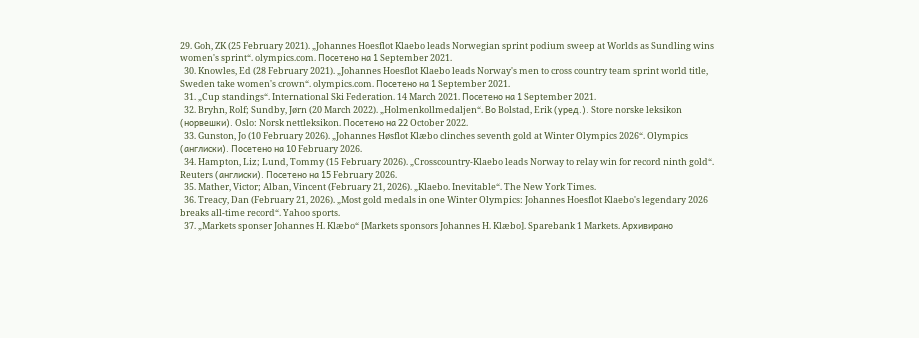29. Goh, ZK (25 February 2021). „Johannes Hoesflot Klaebo leads Norwegian sprint podium sweep at Worlds as Sundling wins women's sprint“. olympics.com. Посетено на 1 September 2021.
  30. Knowles, Ed (28 February 2021). „Johannes Hoesflot Klaebo leads Norway's men to cross country team sprint world title, Sweden take women's crown“. olympics.com. Посетено на 1 September 2021.
  31. „Cup standings“. International Ski Federation. 14 March 2021. Посетено на 1 September 2021.
  32. Bryhn, Rolf; Sundby, Jørn (20 March 2022). „Holmenkollmedaljen“. Во Bolstad, Erik (уред.). Store norske leksikon (норвешки). Oslo: Norsk nettleksikon. Посетено на 22 October 2022.
  33. Gunston, Jo (10 February 2026). „Johannes Høsflot Klæbo clinches seventh gold at Winter Olympics 2026“. Olympics (англиски). Посетено на 10 February 2026.
  34. Hampton, Liz; Lund, Tommy (15 February 2026). „Crosscountry-Klaebo leads Norway to relay win for record ninth gold“. Reuters (англиски). Посетено на 15 February 2026.
  35. Mather, Victor; Alban, Vincent (February 21, 2026). „Klaebo. Inevitable“. The New York Times.
  36. Treacy, Dan (February 21, 2026). „Most gold medals in one Winter Olympics: Johannes Hoesflot Klaebo's legendary 2026 breaks all-time record“. Yahoo sports.
  37. „Markets sponser Johannes H. Klæbo“ [Markets sponsors Johannes H. Klæbo]. Sparebank 1 Markets. Архивирано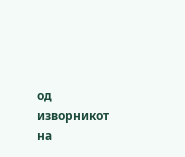од изворникот на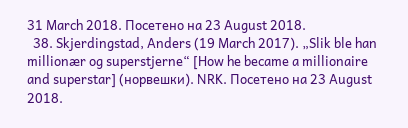31 March 2018. Посетено на 23 August 2018.
  38. Skjerdingstad, Anders (19 March 2017). „Slik ble han millionær og superstjerne“ [How he became a millionaire and superstar] (норвешки). NRK. Посетено на 23 August 2018.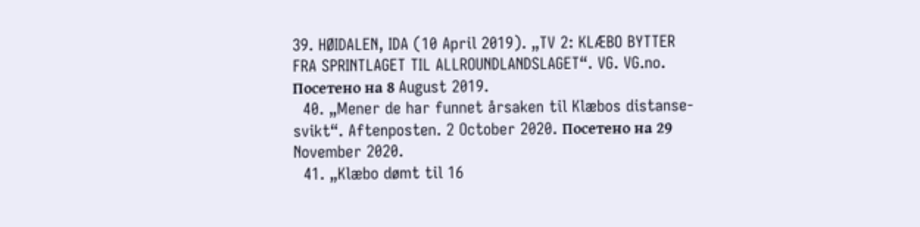39. HØIDALEN, IDA (10 April 2019). „TV 2: KLÆBO BYTTER FRA SPRINTLAGET TIL ALLROUNDLANDSLAGET“. VG. VG.no. Посетено на 8 August 2019.
  40. „Mener de har funnet årsaken til Klæbos distanse-svikt“. Aftenposten. 2 October 2020. Посетено на 29 November 2020.
  41. „Klæbo dømt til 16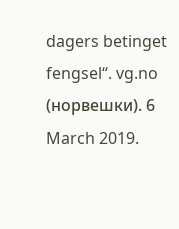dagers betinget fengsel“. vg.no (норвешки). 6 March 2019.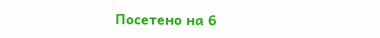Посетено на 6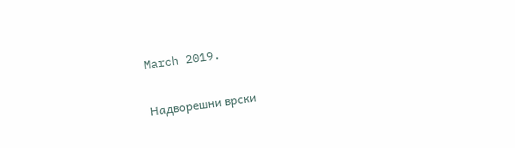March 2019.

Надворешни врски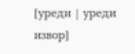[уреди | уреди извор]